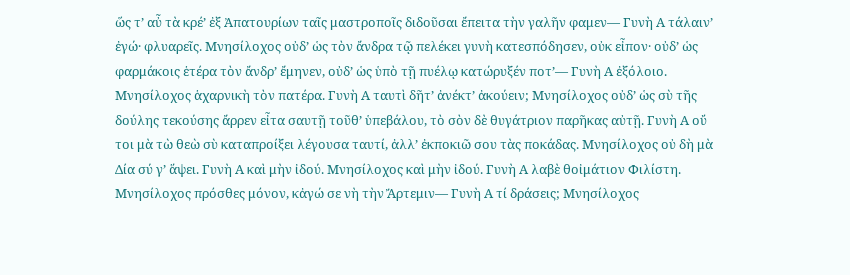ὥς τʼ αὖ τὰ κρέʼ ἐξ Ἀπατουρίων ταῖς μαστροποῖς διδοῦσαι ἔπειτα τὴν γαλῆν φαμεν— Γυνὴ Α τάλαινʼ ἐγώ· φλυαρεῖς. Μνησίλοχος οὐδʼ ὡς τὸν ἄνδρα τῷ πελέκει γυνὴ κατεσπόδησεν, οὐκ εἶπον· οὐδʼ ὡς φαρμάκοις ἑτέρα τὸν ἄνδρʼ ἔμηνεν, οὐδʼ ὡς ὑπὸ τῇ πυέλῳ κατώρυξέν ποτʼ— Γυνὴ Α ἐξόλοιο. Μνησίλοχος ἁχαρνικὴ τὸν πατέρα. Γυνὴ Α ταυτὶ δῆτʼ ἀνέκτʼ ἀκούειν; Μνησίλοχος οὐδʼ ὡς σὺ τῆς δούλης τεκούσης ἄρρεν εἶτα σαυτῇ τοῦθʼ ὑπεβάλου, τὸ σὸν δὲ θυγάτριον παρῆκας αὐτῇ. Γυνὴ Α οὔ τοι μὰ τὼ θεὼ σὺ καταπροίξει λέγουσα ταυτί, ἀλλʼ ἐκποκιῶ σου τὰς ποκάδας. Μνησίλοχος οὐ δὴ μὰ Δία σύ γʼ ἅψει. Γυνὴ Α καὶ μὴν ἰδού. Μνησίλοχος καὶ μὴν ἰδού. Γυνὴ Α λαβὲ θοἰμάτιον Φιλίστη. Μνησίλοχος πρόσθες μόνον, κἀγώ σε νὴ τὴν Ἄρτεμιν— Γυνὴ Α τί δράσεις; Μνησίλοχος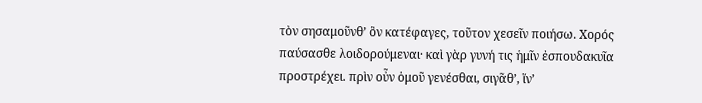τὸν σησαμοῦνθʼ ὃν κατέφαγες, τοῦτον χεσεῖν ποιήσω. Χορός παύσασθε λοιδορούμεναι· καὶ γὰρ γυνή τις ἡμῖν ἐσπουδακυῖα προστρέχει. πρὶν οὖν ὁμοῦ γενέσθαι, σιγᾶθʼ, ἵνʼ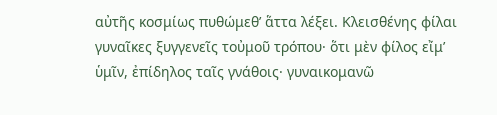αὐτῆς κοσμίως πυθώμεθʼ ἅττα λέξει. Κλεισθένης φίλαι γυναῖκες ξυγγενεῖς τοὐμοῦ τρόπου· ὅτι μὲν φίλος εἴμʼ ὑμῖν, ἐπίδηλος ταῖς γνάθοις· γυναικομανῶ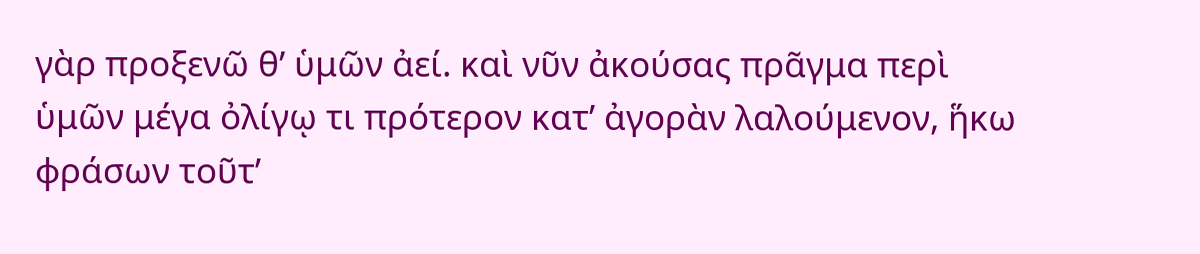γὰρ προξενῶ θʼ ὑμῶν ἀεί. καὶ νῦν ἀκούσας πρᾶγμα περὶ ὑμῶν μέγα ὀλίγῳ τι πρότερον κατʼ ἀγορὰν λαλούμενον, ἥκω φράσων τοῦτʼ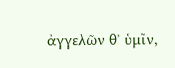ἀγγελῶν θʼ ὑμῖν,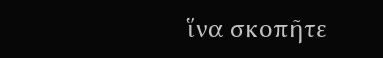ἵνα σκοπῆτε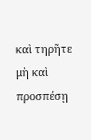καὶ τηρῆτε μὴ καὶ προσπέσῃ